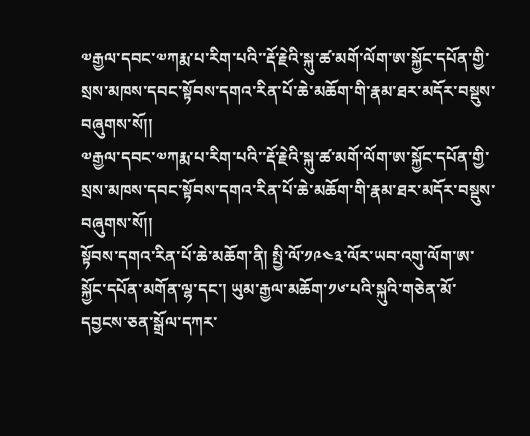༧རྒྱལ་དབང་༧ཀརྨ་པ་རིག་པའི་་རྡོ་རྗེའི་སྐུ་ཚ་མགོ་ལོག་ཨ་སྐྱོང་དཔོན་གྱི་སྲས་མཁས་དབང་སྟོབས་དགའ་རིན་པོ་ཆེ་མཆོག་གི་རྣམ་ཐར་མདོར་བསྡུས་བཞུགས་སོ།།
༧རྒྱལ་དབང་༧ཀརྨ་པ་རིག་པའི་་རྡོ་རྗེའི་སྐུ་ཚ་མགོ་ལོག་ཨ་སྐྱོང་དཔོན་གྱི་སྲས་མཁས་དབང་སྟོབས་དགའ་རིན་པོ་ཆེ་མཆོག་གི་རྣམ་ཐར་མདོར་བསྡུས་བཞུགས་སོ།།
སྟོབས་དགའ་རིན་པོ་ཆེ་མཆོག་ནི། སྤྱི་ལོ་༡༩༤༣་ལོར་ཡབ་འགུ་ལོག་ཨ་སྐྱོང་དཔོན་མགོན་ལྷ་དང་། ཡུམ་རྒྱལ་མཆོག་༡༦་པའི་སྐུའི་གཅེན་མོ་དབྱངས་ཅན་སྒྲོལ་དཀར་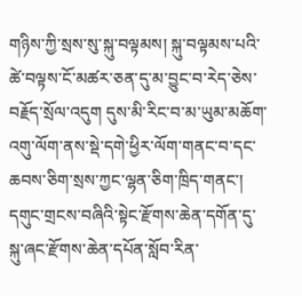གཉིས་ཀྱི་སྲས་སུ་སྐུ་བལྟམས། སྐུ་བལྟམས་པའི་ཚེ་བལྟས་ངོ་མཚར་ཅན་དུ་མ་བྱུང་བ་རེད་ཅེས་བརྗོད་སྲོལ་འདུག དུས་མི་རིང་བ་མ་ཡུམ་མཆོག་འགུ་ལོག་ནས་སྡེ་དགེ་ཕྱིར་ལོག་གནང་བ་དང་ཆབས་ཅིག་སྲས་ཀྱང་ལྷན་ཅིག་ཁྲིད་གནང་། དགུང་གྲངས་བཞིའི་སྟེང་རྫོགས་ཆེན་དགོན་དུ་སྐུ་ཞང་རྫོགས་ཆེན་དཔོན་སློབ་རིན་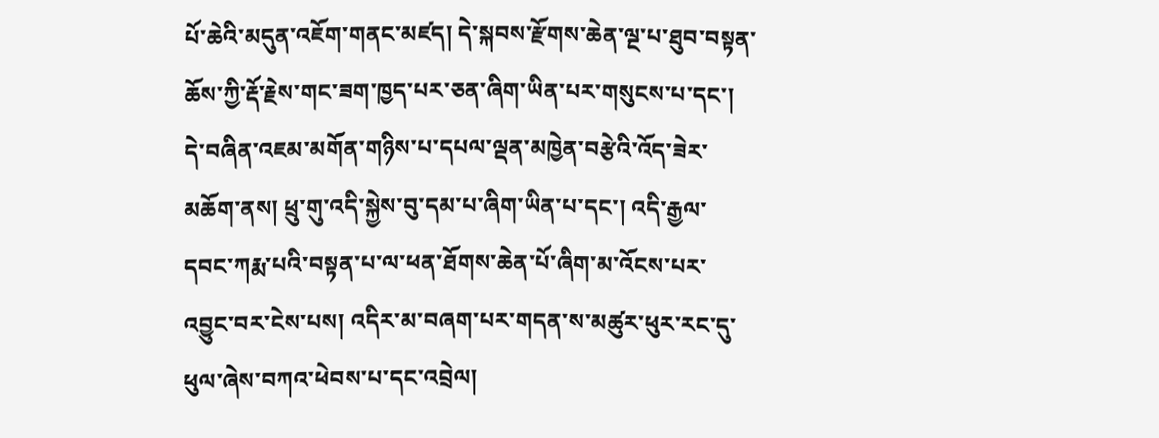པོ་ཆེའི་མདུན་འཇོག་གནང་མཛད། དེ་སྐབས་རྫོགས་ཆེན་ལྔ་པ་ཐུབ་བསྟན་ཆོས་ཀྱི་རྡོ་རྗེས་གང་ཟག་ཁྱད་པར་ཅན་ཞིག་ཡིན་པར་གསུངས་པ་དང་། དེ་བཞིན་འཇམ་མགོན་གཉིས་པ་དཔལ་ལྡན་མཁྱེན་བརྩེའི་འོད་ཟེར་མཆོག་ནས། ཕྲུ་གུ་འདི་སྐྱེས་བུ་དམ་པ་ཞིག་ཡིན་པ་དང་། འདི་རྒྱལ་དབང་ཀརྨ་པའི་བསྟན་པ་ལ་ཕན་ཐོགས་ཆེན་པོ་ཞིག་མ་འོངས་པར་འབྱུང་བར་ངེས་པས། འདིར་མ་བཞག་པར་གདན་ས་མཚུར་ཕུར་རང་དུ་ཕུལ་ཞེས་བཀའ་ཕེབས་པ་དང་འབྲེལ།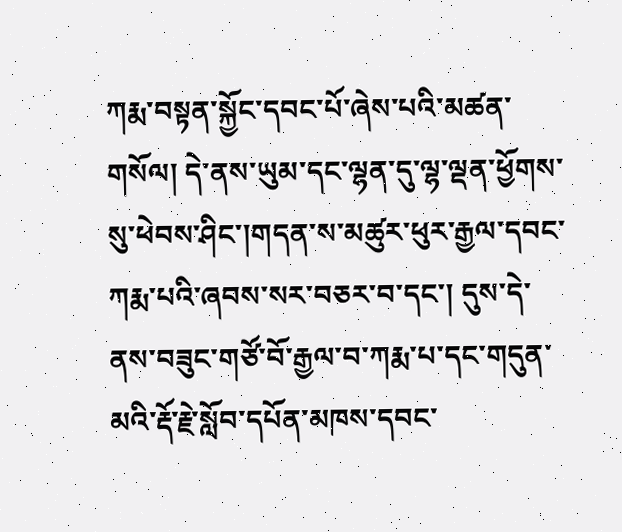ཀརྨ་བསྟན་སྐྱོང་དབང་པོ་ཞེས་པའི་མཚན་གསོལ། དེ་ནས་ཡུམ་དང་ལྷན་དུ་ལྷ་ལྡན་ཕྱོགས་སུ་ཕེབས་ཤིང་།གདན་ས་མཚུར་ཕུར་རྒྱལ་དབང་ཀརྨ་པའི་ཞབས་སར་བཅར་བ་དང་། དུས་དེ་ནས་བཟུང་གཙོ་བོ་རྒྱལ་བ་ཀརྨ་པ་དང་གདུན་མའི་རྡོ་རྗེ་སློབ་དཔོན་མཁས་དབང་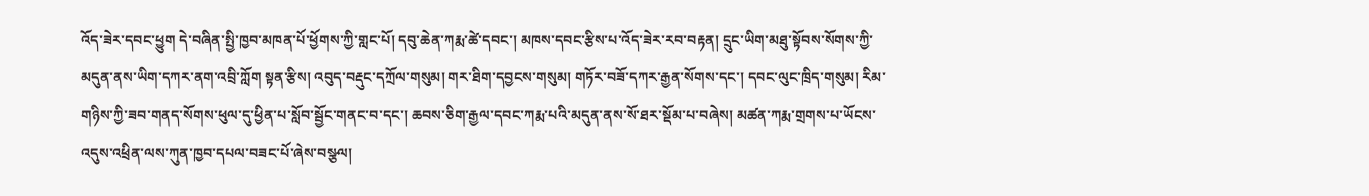འོད་ཟེར་དབང་ཕྱུག དེ་བཞིན་སྤྱི་ཁྱབ་མཁན་པོ་ཕྱོགས་ཀྱི་གླང་པོ། དབུ་ཆེན་ཀརྨ་ཚེ་དབང་། མཁས་དབང་རྩིས་པ་འོད་ཟེར་རབ་བརྟན། དྲུང་ཡིག་མཐུ་སྟོབས་སོགས་ཀྱི་མདུན་ནས་ཡིག་དཀར་ནག་འབྲི་ཀློག སྟན་རྩིས། འབུད་བརྡུང་དཀྲོལ་གསུམ། གར་ཐིག་དབྱངས་གསུམ། གཏོར་བཟོ་དཀར་རྒྱན་སོགས་དང་། དབང་ལུང་ཁྲིད་གསུམ། རིམ་གཉིས་ཀྱི་ཟབ་གནད་སོགས་ཕུལ་དུ་ཕྱིན་པ་སློབ་སྦྱོང་གནང་བ་དང་། ཆབས་ཅིག་རྒྱལ་དབང་ཀརྨ་པའི་མདུན་ནས་སོ་ཐར་སྡོམ་པ་བཞེས། མཚན་ཀརྨ་གྲགས་པ་ཡོངས་འདུས་འཕྲིན་ལས་ཀུན་ཁྱབ་དཔལ་བཟང་པོ་ཞེས་བསྩལ།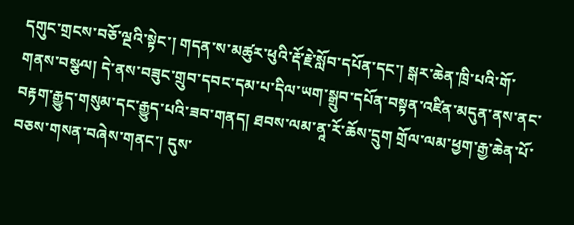དགུང་གྲངས་བཅོ་ལྔའི་སྟེང་། གདན་ས་མཚུར་ཕུའི་རྡོ་རྗེ་སློབ་དཔོན་དང་། སྒར་ཆེན་ཁྲི་པའི་གོ་གནས་བསྩལ། དེ་ནས་བཟུང་གྲུབ་དབང་དམ་པ་དིལ་ཡག་སྒྲུབ་དཔོན་བསྟན་འཛིན་མདུན་ནས་ནང་བརྟག་རྒྱུད་གསུམ་དང་རྒྱུད་པའི་ཟབ་གནད། ཐབས་ལམ་ནཱ་རོ་ཆོས་དྲུག གྲོལ་ལམ་ཕྱག་རྒྱ་ཆེན་པོ་བཅས་གསན་བཞེས་གནང་། དུས་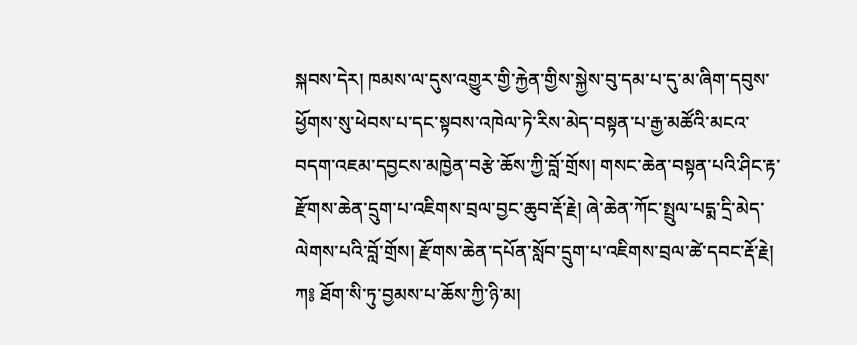སྐབས་དེར། ཁམས་ལ་དུས་འགྱུར་གྱི་རྐྱེན་གྱིས་སྐྱེས་བུ་དམ་པ་དུ་མ་ཞིག་དབུས་ཕྱོགས་སུ་ཕེབས་པ་དང་སྟབས་འཁེལ་ཏེ་རིས་མེད་བསྟན་པ་རྒྱ་མཚོའི་མངའ་བདག་འཇམ་དབྱངས་མཁྱེན་བརྩེ་ཆོས་ཀྱི་བློ་གྲོས། གསང་ཆེན་བསྟན་པའི་ཤིང་རྟ་རྫོགས་ཆེན་དྲུག་པ་འཇིགས་བྲལ་བྱང་ཆུབ་རྡོ་རྗེ། ཞེ་ཆེན་ཀོང་སྤྲུལ་པདྨ་དྲི་མེད་ལེགས་པའི་བློ་གྲོས། རྫོགས་ཆེན་དཔོན་སློབ་དྲུག་པ་འཇིགས་བྲལ་ཚེ་དབང་རྡོ་རྗེ། ཀ༔ ཐོག་སི་ཏུ་བྱམས་པ་ཆོས་ཀྱི་ཉི་མ།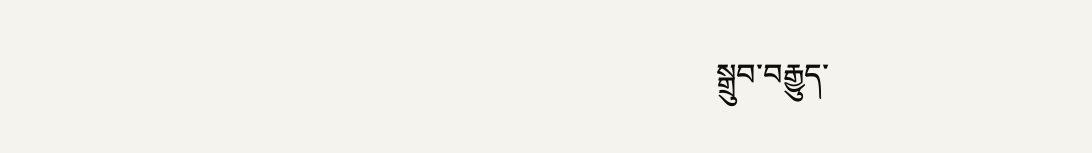སྒྲུབ་བརྒྱུད་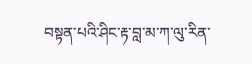བསྟན་པའི་ཤིང་རྟ་བླ་མ་ཀ་ལུ་རིན་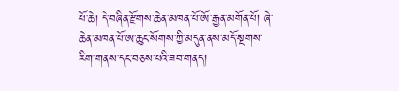པོ་ཆེ། དེ་བཞིན་རྫོགས་ཆེན་མཁན་པོ་ཨོ་རྒྱན་མགོན་པོ། ཞེ་ཆེན་མཁན་པོ་ཨ་ཆུང་སོགས་ཀྱི་མདུན་ནས་མདོ་སྔགས་རིག་གནས་དང་བཅས་པའི་ཟབ་གནད།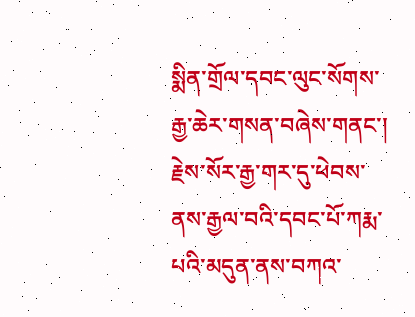སྨིན་གྲོལ་དབང་ལུང་སོགས་རྒྱ་ཆེར་གསན་བཞེས་གནང་། རྗེས་སོར་རྒྱ་གར་དུ་ཕེབས་ནས་རྒྱལ་བའི་དབང་པོ་ཀརྨ་པའི་མདུན་ནས་བཀའ་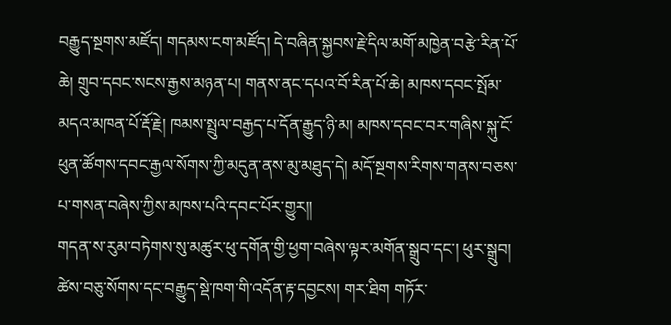བརྒྱུད་སྔགས་མཛོད། གདམས་ངག་མཛོད། དེ་བཞིན་སྐྱབས་རྗེ་དིལ་མགོ་མཁྱེན་བརྩེ་རིན་པོ་ཆེ། གྲུབ་དབང་སངས་རྒྱས་མཉན་པ། གནས་ནང་དཔའ་བོ་རིན་པོ་ཆེ། མཁས་དབང་སྤོམ་མདའ་མཁན་པོ་རྡོ་རྗེ། ཁམས་སྤྲུལ་བརྒྱད་པ་དོན་རྒྱུད་ཉི་མ། མཁས་དབང་བར་གཞིས་སྐུ་ངོ་ཕུན་ཚོགས་དབང་རྒྱལ་སོགས་ཀྱི་མདུན་ནས་མུ་མཐུད་དེ། མདོ་སྔགས་རིགས་གནས་བཅས་པ་གསན་བཞེས་ཀྱིས་མཁས་པའི་དབང་པོར་གྱུར།།
གདན་ས་རུམ་བཏེགས་སུ་མཚུར་ཕུ་དགོན་གྱི་ཕྱག་བཞེས་ལྟར་མགོན་སྒྲུབ་དང་། ཕུར་སྒྲུབ། ཚེས་བཅུ་སོགས་དང་བརྒྱུད་སྡེ་ཁག་གི་འདོན་རྟ་དབྱངས། གར་ཐིག གཏོར་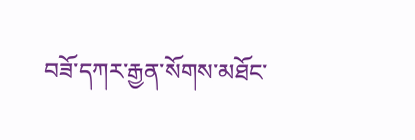བཟོ་དཀར་རྒྱན་སོགས་མཐོང་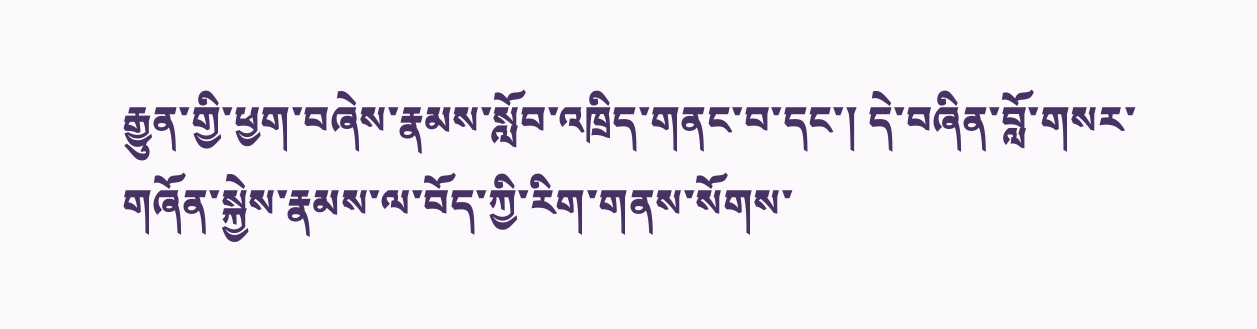རྒྱུན་གྱི་ཕྱག་བཞེས་རྣམས་སློབ་འཁྲིད་གནང་བ་དང་། དེ་བཞིན་བློ་གསར་གཞོན་སྐྱེས་རྣམས་ལ་བོད་ཀྱི་རིག་གནས་སོགས་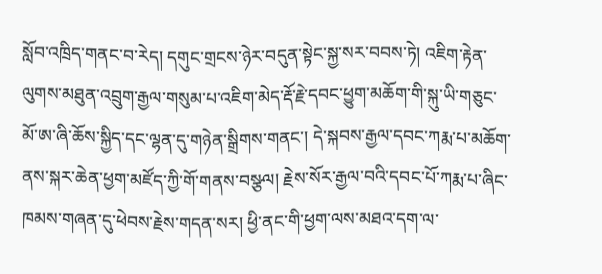སློབ་འཁྲིད་གནང་བ་རེད། དགུང་གྲངས་ཉེར་བདུན་སྟེང་སྐྱ་སར་བབས་ཏེ། འཇིག་རྟེན་ལུགས་མཐུན་འབྲུག་རྒྱལ་གསུམ་པ་འཇིག་མེད་རྡོ་རྗེ་དབང་ཕྱུག་མཆོག་གི་སྐུ་ཡི་གཅུང་མོ་ཨ་ཞི་ཆོས་སྐྱིད་དང་ལྷན་དུ་གཉེན་སྒྲིགས་གནང་། དེ་སྐབས་རྒྱལ་དབང་ཀརྨ་པ་མཆོག་ནས་སྐར་ཆེན་ཕྱག་མཛོད་ཀྱི་གོ་གནས་བསྩལ། རྗེས་སོར་རྒྱལ་བའི་དབང་པོ་ཀརྨ་པ་ཞིང་ཁམས་གཞན་དུ་ཕེབས་རྗེས་གདན་སར། ཕྱི་ནང་གི་ཕྱག་ལས་མཐའ་དག་ལ་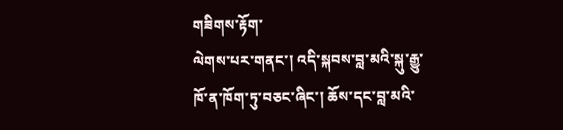གཟིགས་རྟོག་
ལེགས་པར་གནང་། འདི་སྐབས་བླ་མའི་སྐུ་རྒྱུ་ཁོ་ན་ཁོག་ཏུ་བཅང་ཞིང་། ཆོས་དང་བླ་མའི་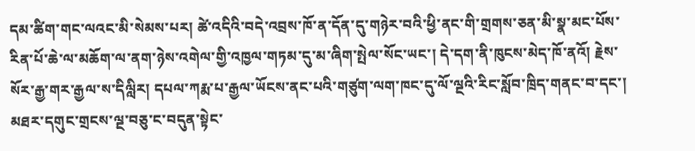དམ་ཚིག་གང་ལའང་མི་སེམས་པར། ཚེ་འདིའི་བདེ་འབྲས་ཁོ་ན་དོན་དུ་གཉེར་བའི་ཕྱི་ནང་གི་གྲགས་ཅན་མི་སྣ་མང་པོས་རིན་པོ་ཆེ་ལ་མཆོག་ལ་ནག་ཉེས་འགེལ་གྱི་འཁྱལ་གཏམ་དུ་མ་ཞིག་སྤེལ་སོང་ཡང་། དེ་དག་ནི་ཁུངས་མེད་ཁོ་ནའོ། རྗེས་སོར་རྒྱ་གར་རྒྱལ་ས་དིལླིར། དཔལ་ཀརྨ་པ་རྒྱལ་ཡོངས་ནང་པའི་གཙུག་ལག་ཁང་དུ་ལོ་ལྔའི་རིང་སློབ་ཁྲིད་གནང་བ་དང་། མཐར་དགུང་གྲངས་ལྔ་བཅུ་ང་བདུན་སྟེང་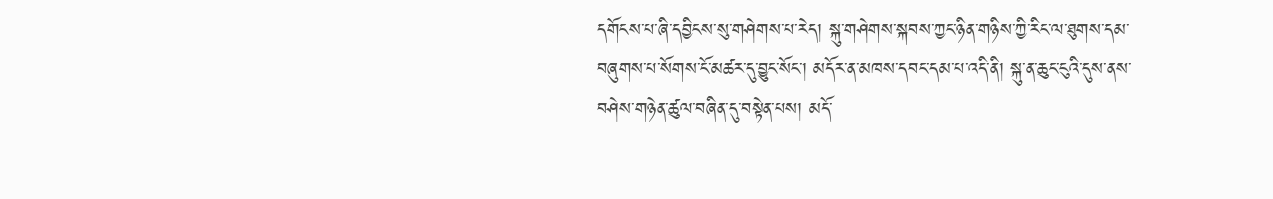དགོངས་པ་ཞི་དབྱིངས་སུ་གཤེགས་པ་རེད། སྐུ་གཤེགས་སྐབས་ཀྱང་ཉིན་གཉིས་ཀྱི་རིང་ལ་ཐུགས་དམ་བཞུགས་པ་སོགས་ངོ་མཚར་དུ་བྱུང་སོང་། མདོར་ན་མཁས་དབང་དམ་པ་འདི་ནི། སྐུ་ན་ཆུང་ངུའི་དུས་ནས་བཤེས་གཉེན་ཚུལ་བཞིན་དུ་བསྟེན་པས། མདོ་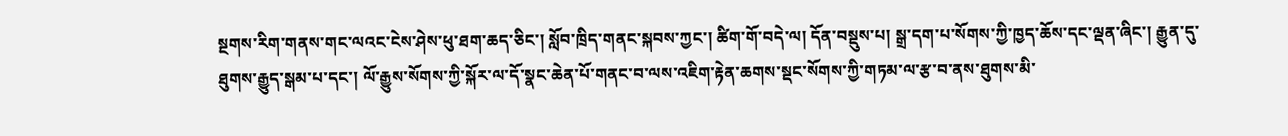སྔགས་རིག་གནས་གང་ལའང་ངེས་ཤེས་ཕུ་ཐག་ཆད་ཅིང་། སློབ་ཁྲིད་གནང་སྐབས་ཀྱང་། ཚིག་གོ་བདེ་ལ། དོན་བསྡུས་པ། སྒྲ་དག་པ་སོགས་ཀྱི་ཁྱད་ཆོས་དང་ལྡན་ཞིང་། རྒྱུན་དུ་ཐུགས་རྒྱུད་སྒམ་པ་དང་། ལོ་རྒྱུས་སོགས་ཀྱི་སྐོར་ལ་དོ་སྣང་ཆེན་པོ་གནང་བ་ལས་འཇིག་རྟེན་ཆགས་སྡང་སོགས་ཀྱི་གཏམ་ལ་རྩ་བ་ནས་ཐུགས་མི་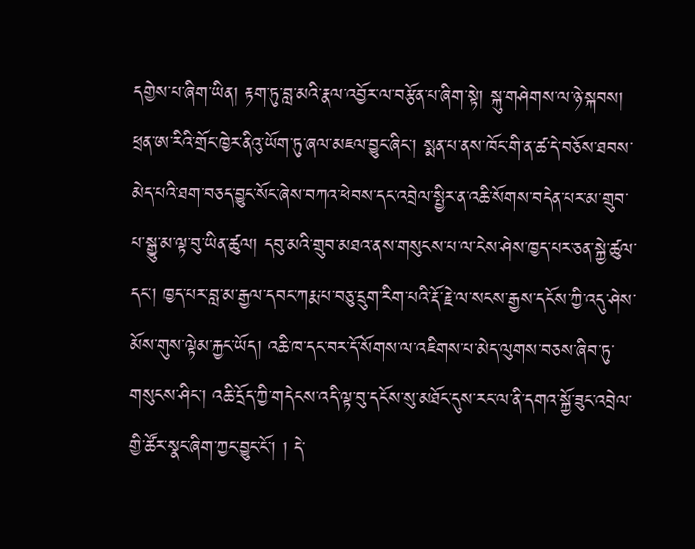དགྱེས་པ་ཞིག་ཡིན། རྟག་ཏུ་བླ་མའི་རྣལ་འབྱོར་ལ་བརྩོན་པ་ཞིག་སྟེ། སྐུ་གཤེགས་ལ་ཉེ་སྐབས། ཕྲན་ཨ་རིའི་གྲོང་ཁྱེར་ནིའུ་ཡོག་ཏུ་ཞལ་མཇལ་བྱུང་ཞིང་། སྨན་པ་ནས་ཁོང་གི་ན་ཚ་དེ་བཅོས་ཐབས་མེད་པའི་ཐག་བཅད་བྱུང་སོང་ཞེས་བཀའ་ཕེབས་དང་འབྲེལ་སྤྱིར་ན་འཆི་སོགས་བདེན་པར་མ་གྲུབ་པ་སྒྱུ་མ་ལྟ་བུ་ཡིན་ཚུལ། དབུ་མའི་གྲུབ་མཐའ་ནས་གསུངས་པ་ལ་ངེས་ཤེས་ཁྱད་པར་ཅན་སྐྱེ་ཚུལ་དང་། ཁྱད་པར་བླ་མ་རྒྱལ་དབང་ཀརྨ་པ་བཅུ་དྲུག་རིག་པའི་རྡོ་རྗེ་ལ་སངས་རྒྱས་དངོས་ཀྱི་འདུ་ཤེས་མོས་གུས་ལྟེམ་རྐྱང་ཡོད། འཆི་ཁ་དང་བར་དོ་སོགས་ལ་འཇིགས་པ་མེད་ལུགས་བཅས་ཞིབ་ཏུ་གསུངས་ཤིང་། འཆི་དྲོད་ཀྱི་གདེངས་འདི་ལྟ་བུ་དངོས་སུ་མཐོང་དུས་རང་ལ་ནི་དགའ་སྐྱོ་ཟུང་འབྲེལ་གྱི་ཚོར་སྣང་ཞིག་ཀྱང་བྱུང་ངོ་། ། དེ་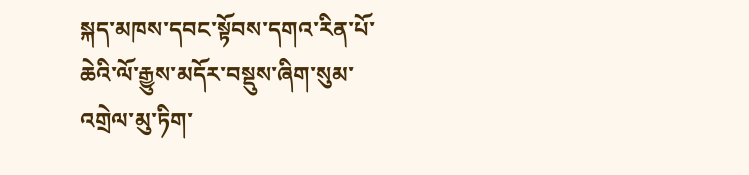སྐད་མཁས་དབང་སྟོབས་དགའ་རིན་པོ་ཆེའི་ལོ་རྒྱུས་མདོར་བསྡུས་ཞིག་སུམ་འགྲེལ་མུ་ཏིག་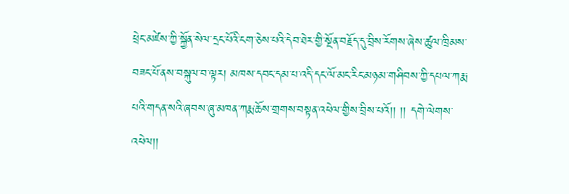ཕྲེང་མཛེས་ཀྱི་སྐྱོན་སེལ་དྲང་པོའི་ངག་ཅེས་པའི་དེབ་ཐེར་གྱི་སྔོན་བརྗོད་དུ་བྲིས་རོགས་ཞེས་ཚུལ་ཁྲིམས་བཟང་པོ་ནས་བསྐུལ་བ་ལྟར། མཁས་དབང་དམ་པ་འདི་དང་ལོ་མང་རིང་མཉམ་གཤིབས་ཀྱི་དཔལ་ཀརྨ་པའི་གདན་སའི་ཞབས་ཞུ་མཁན་ཀརྨ་ཆོས་གྲགས་བསྟན་འཕེལ་གྱིས་བྲིས་པའོ།། །། དགེ་ལེགས་འཕེལ།།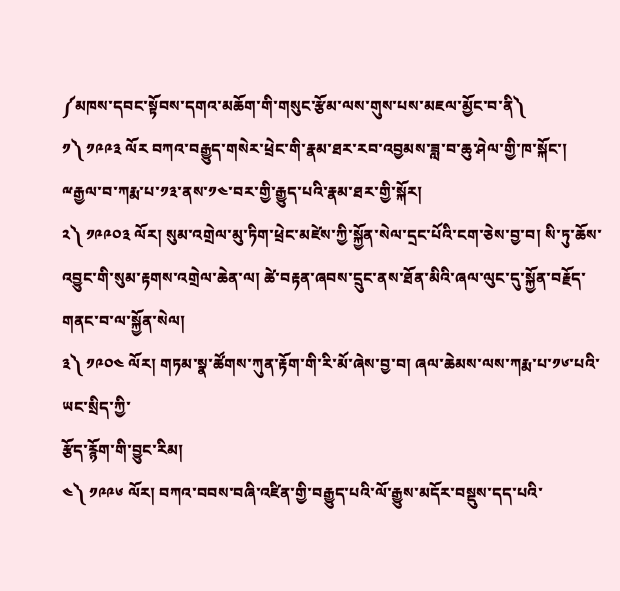༼མཁས་དབང་སྟོབས་དགའ་མཆོག་གི་གསུང་རྩོམ་ལས་གུས་པས་མཇལ་མྱོང་བ་ནི༽
༡༽ ༡༩༩༣ ལོར བཀའ་བརྒྱུད་གསེར་ཕྲེང་གི་རྣམ་ཐར་རབ་འབྱམས་ཟླ་བ་ཆུ་ཤེལ་གྱི་ཁ་སྐོང་། ྋརྒྱལ་བ་ཀརྨ་པ་༡༣་ནས་༡༤་བར་གྱི་རྒྱུད་པའི་རྣམ་ཐར་གྱི་སྐོར།
༢༽ ༡༩༩༠༣ ལོར། སུམ་འགྲེལ་མུ་ཏིག་ཕྲེང་མཛེས་ཀྱི་སྐྱོན་སེལ་དྲང་པོའི་ངག་ཅེས་བྱ་བ། སི་ཏུ་ཆོས་འབྱུང་གི་སུམ་རྟགས་འགྲེལ་ཆེན་ལ། ཚེ་བརྟན་ཞབས་དྲུང་ནས་ཐོན་མིའི་ཞལ་ལུང་དུ་སྐྱོན་བརྗོད་གནང་བ་ལ་སྐྱོན་སེལ།
༣༽ ༡༩༠༤ ལོར། གཏམ་སྣ་ཚོགས་ཀུན་རྟོག་གི་རི་མོ་ཞེས་བྱ་བ། ཞལ་ཆེམས་ལས་ཀརྨ་པ་༡༦་པའི་ཡང་སྲིད་ཀྱི་
རྩོད་རྙོག་གི་བྱུང་རིམ།
༤༽ ༡༩༩༦ ལོར། བཀའ་བབས་བཞི་འཛིན་གྱི་བརྒྱུད་པའི་ལོ་རྒྱུས་མདོར་བསྡུས་དད་པའི་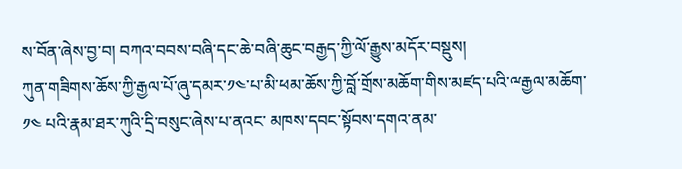ས་བོན་ཞེས་བྱ་བ། བཀའ་བབས་བཞི་དང་ཆེ་བཞི་ཆུང་བརྒྱད་ཀྱི་ལོ་རྒྱུས་མདོར་བསྡུས།
ཀུན་གཟིགས་ཆོས་ཀྱི་རྒྱལ་པོ་ཞུ་དམར་༡༤་པ་མི་ཕམ་ཆོས་ཀྱི་བློ་གྲོས་མཆོག་གིས་མཛད་པའི་ྋརྒྱལ་མཆོག་༡༤ པའི་རྣམ་ཐར་ཀུའི་དྲི་བསུང་ཞེས་པ་ནའང་ མཁས་དབང་སྟོབས་དགའ་ནམ་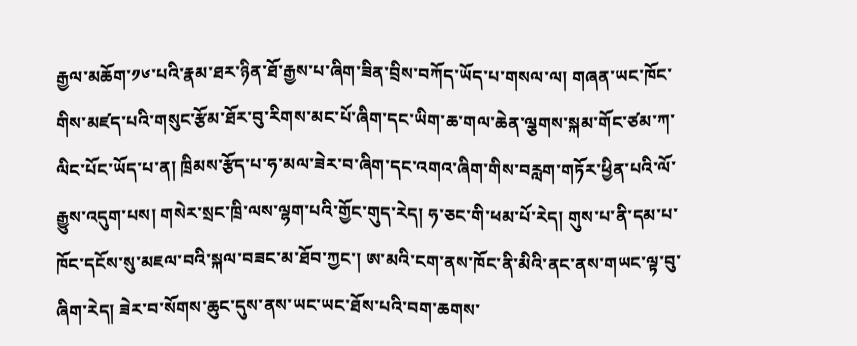རྒྱལ་མཆོག་༡༦་པའི་རྣམ་ཐར་ཉིན་ཐོ་རྒྱས་པ་ཞིག་ཟིན་བྲིས་བཀོད་ཡོད་པ་གསལ་ལ། གཞན་ཡང་ཁོང་གིས་མཛད་པའི་གསུང་རྩོམ་ཐོར་བུ་རིགས་མང་པོ་ཞིག་དང་ཡིག་ཆ་གལ་ཆེན་ལྕགས་སྐམ་གོང་ཙམ་ཀ་ལིང་པོང་ཡོད་པ་ན། ཁྲིམས་རྩོད་པ་ཧ་མལ་ཟེར་བ་ཞིག་དང་འགའ་ཞིག་གིས་བརླག་གཏོར་ཕྱིན་པའི་ལོ་རྒྱུས་འདུག་པས། གསེར་སྲང་ཁྲི་ལས་ལྷག་པའི་གྱོང་གུད་རེད། ཧ་ཅང་གི་ཕམ་པོ་རེད། གུས་པ་ནི་དམ་པ་ཁོང་དངོས་སུ་མཇལ་བའི་སྐལ་བཟང་མ་ཐོབ་ཀྱང་། ཨ་མའི་ངག་ནས་ཁོང་ནི་མིའི་ནང་ནས་གཡང་ལྟ་བུ་ཞིག་རེད། ཟེར་བ་སོགས་ཆུང་དུས་ནས་ཡང་ཡང་ཐོས་པའི་བག་ཆགས་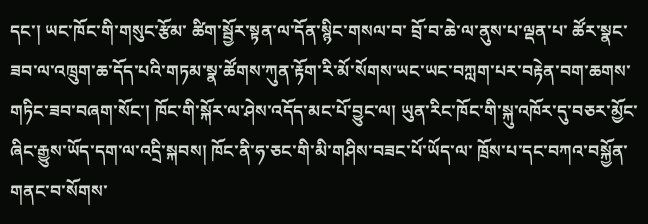དང་། ཡང་ཁོང་གི་གསུང་རྩོམ་ ཚིག་སྦྱོར་སྟན་ལ་དོན་སྙིང་གསལ་བ་ བྲོ་བ་ཆེ་ལ་ནུས་པ་ལྡན་པ་ ཚོར་སྣང་ཟབ་ལ་འཁྲུག་ཆ་དོད་པའི་གཏམ་སྣ་ཚོགས་ཀུན་རྟོག་རི་མོ་སོགས་ཡང་ཡང་བཀླག་པར་བརྟེན་བག་ཆགས་གཏིང་ཟབ་བཞག་སོང་། ཁོང་གི་སྐོར་ལ་ཤེས་འདོད་མང་པོ་བྱུང་ལ། ཡུན་རིང་ཁོང་གི་སྐུ་འཁོར་དུ་བཅར་མྱོང་ཞིང་རྒྱུས་ཡོད་དག་ལ་འདྲི་སྐབས། ཁོང་ནི་ཧ་ཅང་གི་མི་གཤིས་བཟང་པོ་ཡོད་ལ་ ཁྲོས་པ་དང་བཀའ་བསྐྱོན་གནང་བ་སོགས་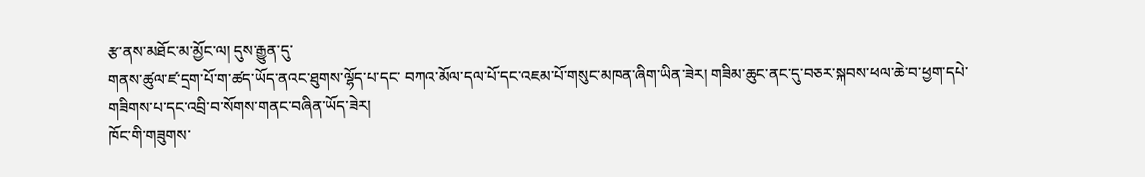རྩ་ནས་མཐོང་མ་མྱོང་ལ། དུས་རྒྱུན་དུ་
གནས་ཚུལ་ཛ་དྲག་པོ་ག་ཚད་ཡོད་ནའང་ཐུགས་ལྷོད་པ་དང་ བཀའ་མོལ་དལ་པོ་དང་འཇམ་པོ་གསུང་མཁན་ཞིག་ཡིན་ཟེར། གཟིམ་ཆུང་ནང་དུ་བཅར་སྐབས་ཕལ་ཆེ་བ་ཕྱག་དཔེ་གཟིགས་པ་དང་འབྲི་བ་སོགས་གནང་བཞིན་ཡོད་ཟེར།
ཁོང་གི་གཟུགས་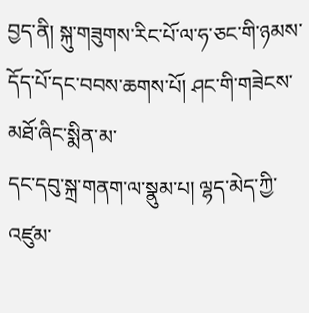བྱད་ནི། སྐུ་གཟུགས་རིང་པོ་ལ་ཧ་ཅང་གི་ཉམས་དོད་པོ་དང་བབས་ཆགས་པོ། ཤང་གི་གཟེངས་མཐོ་ཞིང་སྨིན་མ་
དང་དབུ་སྐྲ་གནག་ལ་སྣུམ་པ། ལྷད་མེད་ཀྱི་འཛུམ་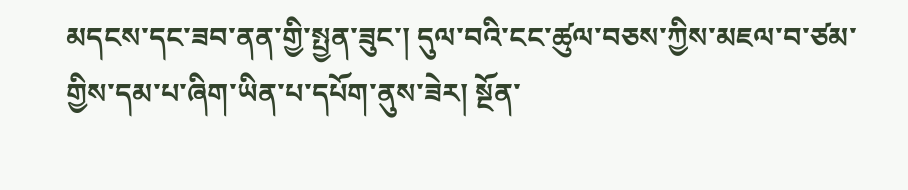མདངས་དང་ཟབ་ནན་གྱི་སྤྱན་ཟུང་། དུལ་བའི་ངང་ཚུལ་བཅས་ཀྱིས་མཇལ་བ་ཙམ་གྱིས་དམ་པ་ཞིག་ཡིན་པ་དཔོག་ནུས་ཟེར། སྔོན་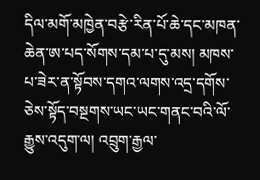དིལ་མགོ་མཁྱེན་བརྩེ་རིན་པོ་ཆེ་དང་མཁན་ཆེན་ཨ་པད་སོགས་དམ་པ་དུ་མས། མཁས་པ་ཟེར་ན་སྟོབས་དགའ་ལགས་འདྲ་དགོས་ཅེས་སྟོད་བསྔགས་ཡང་ཡང་གནང་བའི་ལོ་རྒྱུས་འདུག་ལ། འབྲུག་རྒྱལ་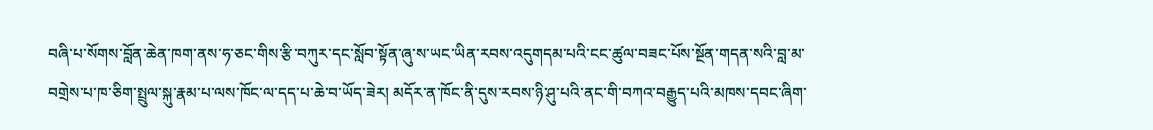བཞི་པ་སོགས་བློན་ཆེན་ཁག་ནས་ཧ་ཅང་གིས་རྩི་བཀུར་དང་སློབ་སྟོན་ཞུ་ས་ཡང་ཡིན་རབས་འདུགདམ་པའི་ངང་ཚུལ་བཟང་པོས་སྔོན་གདན་སའི་བླ་མ་བགྲེས་པ་ཁ་ཅིག་སྤྲུལ་སྐུ་རྣམ་པ་ལས་ཁོང་ལ་དད་པ་ཆེ་བ་ཡོད་ཟེར། མདོར་ན་ཁོང་ནི་དུས་རབས་ཉི་ཤུ་པའི་ནང་གི་བཀའ་བརྒྱུད་པའི་མཁས་དབང་ཞིག་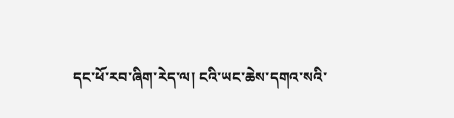དང་ཕོ་རབ་ཞིག་རེད་ལ། ངའི་ཡང་ཆེས་དགའ་སའི་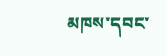མཁས་དབང་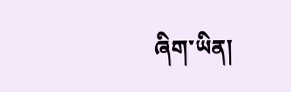ཞིག་ཡིན།